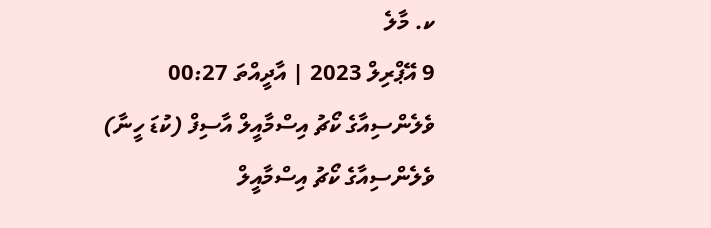ކ. މާލެ
9 އޭޕްރިލް 2023 | އާދީއްތަ 00:27
ވެލެންސިއާގެ ކޯޗު އިސްމާއީލް އާސިފް (ކުޑަ ހީނާ)
ވެލެންސިއާގެ ކޯޗު އިސްމާއީލް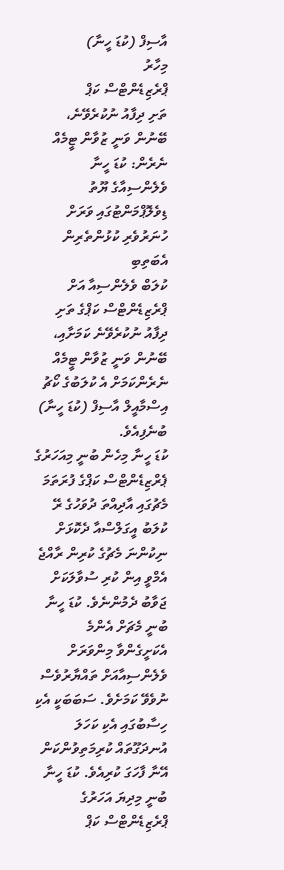އާސިފް (ކުޑަ ހީނާ)
މިހާރު
ޕްރެޒިޑެންޓްސް ކަޕް
ތަށި ދިފާއު ނުކުރެވޭނެ، ބޭނުން ވަނީ ޒުވާން ޓީމެއް ނެރެން: ކުޑަ ހީނާ
ވެލެންސިއާގެ ޔޫތު ޑިވެލޮޕްމަންޓުގައި ވަރަށް ހުނަރުވެރި ކުޅުންތެރިން އެބަތިބި
ކުލަބް ވެލެންސިއާ އަށް ޕްރެޒިޑެންޓްސް ކަޕްގެ ތަށި ދިފާއު ނުކުރެވޭނެ ކަމަށާއި، ބޭނުން ވަނީ ޒުވާން ޓީމެއް ނެރެންކަމަށް އެ ކުލަބުގެ ކޯޗު އިސްމާއީލް އާސިފް (ކުޑަ ހީނާ) ބުނެފިއެވެ.
ކުޑަ ހީނާ މިހެން ބުނީ މިއަހަރުގެ ޕެރްޒިޑެންޓްސް ކަޕްގެ ފުރަތަމަ މެޗުގައި އާދިއްތަ ދުވަހުގެ ރޭ ކުލަބު އީގަލްސްއާ ދެކޮޅަށް ނިކުންނަ މެޗުގެ ކުރިން ރާއްޖެ އެމްވީ އިން ކުރި ސުވާލަކަށް ޖަވާބު ދެމުންނެވެ. ކުޑަ ހީނާ ބުނީ މެޗަށް އެންމެ އެކަށީގެންވާ މިންވަރަށް ވެލެންސިއާއަށް ތައްޔާރުވެސް ނުވެވޭ ކަމަށެވެ. ސަބަބަކީ އެކި ހިސާބުގައި އެކި ކަހަލަ އުނދަގޫތައް ކުރިމަތިވުންކަން އޭނާ ފާހަގަ ކުރިއެވެ. ކުޑަ ހީނާ ބުނީ މިދިޔަ އަހަރުގެ ޕްރެޒިޑެންޓްސް ކަޕް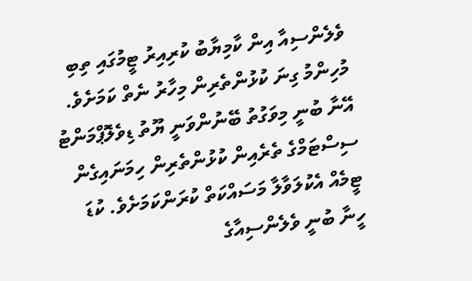ވެލެންސިއާ އިން ކާމިޔާބު ކުރިއިރު ޓީމުގައި ތިބި މުހިންމު ގިނަ ކުޅުންތެރިން މިހާރު ނެތް ކަމަށެވެ. އޭނާ ބުނީ މިވަގުތު ބޭނުންވަނީ ޔޫތު ޑިވެލޮޕްމަންޓު ސިސްޓަމްގެ ތެރެއިން ކުޅުންތެރިން ހިމަނައިގެން ޓީމެއް އެކުލަވާލާ މަސައްކަތް ކުރަންކަމަށެވެ. ކުޑަ ހީނާ ބުނީ ވެލެންސިއާގެ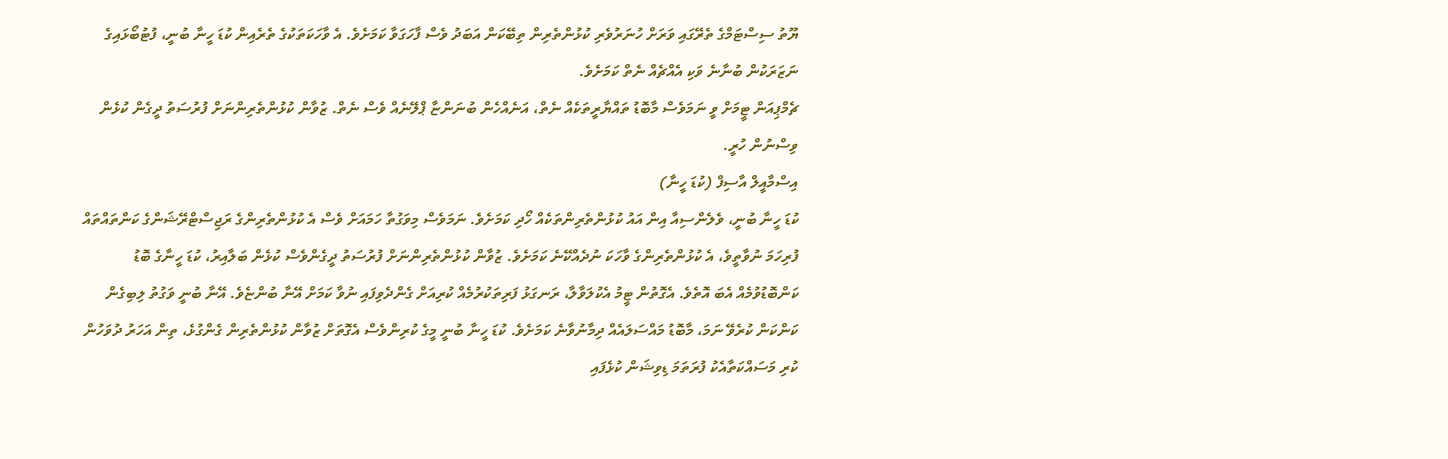ޔޫތު ސިސްޓަމްގެ ތެރޭގައި ވަރަށް ހުނަރުވެރި ކުޅުންތެރިން ތިބޭކަން އަބަދު ވެސް ފާހަގަވާ ކަމަށެވެ. އެ ވާހަކަތަކުގެ ތެރެއިން ކުޑަ ހީނާ ބުނީ، ފުޓުބޯޅައިގެ ނަޒަރަކުން ބުނާނެ ވަކި އެއްޗެއް ނެތް ކަމަށެވެ.
ޗެމްޕިއަން ޓީމަށް ވީ ނަމަވެސް މާބޮޑު ތައްޔާރީތަކެއް ނެތް، އަނެއްހެން ބުނަންޏާ ޕްލޭނެއް ވެސް ނެތް. ޒުވާން ކުޅުންތެރިންނަށް ފުރުސަތު ދީގެން ކުޅެން ވިސްނުން ހުރީ.
އިސްމާއީލް އާސިފް (ކުޑަ ހީނާ)
ކުޑަ ހީނާ ބުނީ، ވެލެންސިއާ އިން އައު ކުޅުންތެރިންތަކެއް ހޯދި ކަމަށެވެ. ނަމަވެސް މިވަގުތާ ހަމައަށް ވެސް އެ ކުޅުންތެރިންގެ ރަޖިސްޓްރޭޝަންގެ ކަންތައްތައް ފުރިހަމަ ނުވާތީވެ، އެ ކުޅުންތެރިންގެ ވާހަކަ ނުދެއްކޭނެ ކަމަށެވެ. ޒުވާން ކުޅުންތެރިންނަށް ފުރުސަތު ދީގެންވެސް ކުޅެން ބަލާއިރު، ކުޑަ ހީނާގެ ބޮޑު ކަންބޮޑުވުމެއް އެބަ އޮތެވެ. އެގޮތުން ޓީމު އެކުލަވާލާ، ރަނގަޅު ފަރިތަކުރުމެއް ކުރިއަށް ގެންދެވިފައި ނުވާ ކަމަށް އޭނާ ބުންޏެވެ. އޭނާ ބުނީ ވަގުތު ލިބިގެން ކަންކަން ކުރެވޭ ނަމަ، މާބޮޑު މައްސަލައެއް ދިމާނުވާނެ ކަމަށެވެ. ކުޑަ ހީނާ ބުނީ މީގެ ކުރިންވެސް އެގޮތަށް ޒުވާން ކުޅުންތެރިން ގެންގުޅެ، ތިން އަހަރު ދުވަހުން ކުރި މަސައްކަތާއެކު ފުރަތަމަ ޑިވިޝަން ކުޅެފައި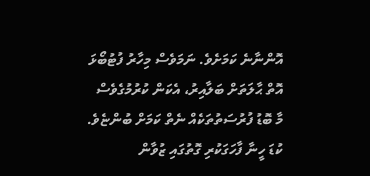އޮންނާނެ ކަމަށެވެ. ނަމަވެސް މިހާރު ފުޓުބޯޅަ އޮތް ޙާލަތަށް ބަލާއިރު، އެކަން ކުރުމުގެވެސް މާ ބޮޑު ފުރުސަތުތަކެއް ނެތް ކަމަށް ބުންޏެވެ. ކުޑަ ހީނާ ފާހަގަކުރި ގޮތުގައި ޒުވާން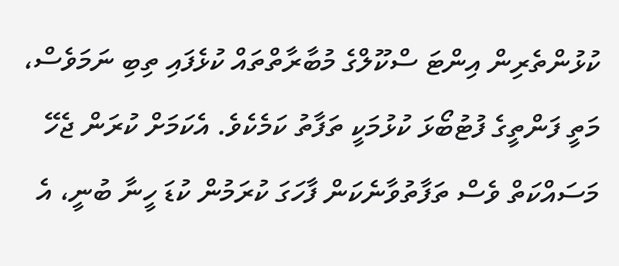ކުޅުންތެރިން އިންޓަ ސްކޫލްގެ މުބާރާތްތައް ކުޅެފައި ތިބި ނަމަވެސް، މަތީ ފަންތީގެ ފުޓުބޯޅަ ކުޅުމަކީ ތަފާތު ކަމެކެވެ. އެކަމަށް ކުރަން ޖެހޭ މަސައްކަތް ވެސް ތަފާތުވާނެކަން ފާހަގަ ކުރަމުން ކުޑަ ހީނާ ބުނީ، އެ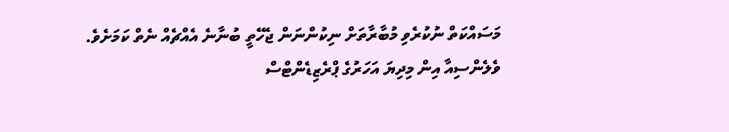މަސައްކަތް ނުކުރެވި މުބާރާތަށް ނިކުންނަން ޖެހޭތީ ބުނާނެ އެއްޗެއް ނެތް ކަމަށެވެ.
ވެލެންސިއާ އިން މިދިޔަ އަހަރުގެ ޕްރެޒިޑެންޓްސް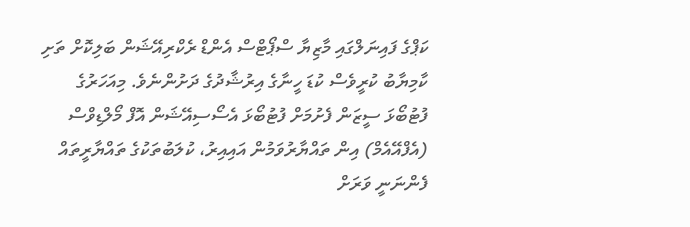ކަޕްގެ ފައިނަލްގައި މާޒިޔާ ސްޕޯޓްސް އެންޑް ރެކްރިއޭޝަން ބަލިކޮށް ތަށި ކާމިޔާބު ކުރީވެސް ކުޑަ ހީނާގެ އިރުޝާދުގެ ދަށުންނެވެ. މިއަހަރުގެ ފުޓުބޯޅަ ސީޒަން ފެށުމަށް ފުޓުބޯޅަ އެސޯސިއޭޝަން އޮފް މޯލްޑިވްސް (އެފްއޭއެމް) އިން ތައްޔާރުވަމުން އައިއިރު، ކުލަބުތަކުގެ ތައްޔާރީތައް ފެންނަނީ ވަރަށް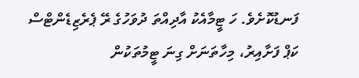ފަނޑުކޮށެވެ. ހަ ޓީމާއެކު އާދިއްތަ ދުވަހުގެ ރޭ ޕެރެޒިޑެންޓްސް ކަޕް ފަށާއިރު، މިހާތަނަށް ގިނަ ޓީމުތަކުން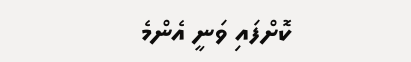ކޮށްފައި ވަނީ އެންމެ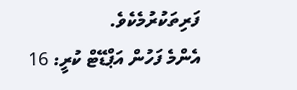ފަރިތަކުރުމެކެވެ.
އެންމެ ފަހުން އަޕްޑޭޓް ކުރީ: 16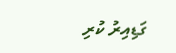ގަޑިއިރު ކުރި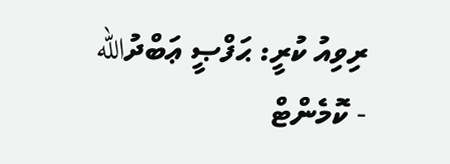ރިވިއު ކުރީ: ޙަފްޞީ ޢަބްދުالله
- ކޮމެންޓް